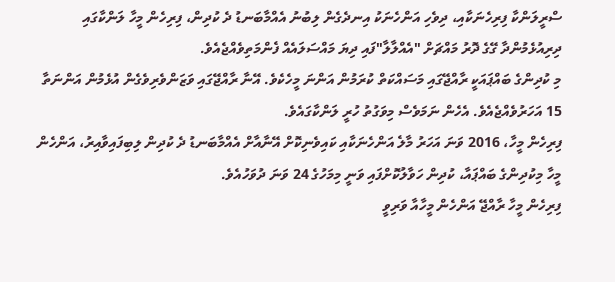ސްރީލަންކާ ފިރިހެނަކާއި، ދިވެހި އަންހެނަކު އިނދެގެން ލިބުނު އެއްމާބަނޑު ދެ ކުދިން، ފިރިހެން މީހާ ލަންކާގައި ދިރިއުޅެމުންދާ ގޭގެ ދޮރު މައްޗަށް "އެއްލާލާ"ފައި ދިޔަ މައްސަލައެއް ފެންމަތިވެއްޖެއެވެ.
މި ކުދިންގެ ބައްޕައަކީ ރާއްޖޭގައި މަސައްކަތް ކުރަމުން އަންނަ މީހެކެވެ. އޭނާ ރާއްޖޭގައި ވަޒަންވެރިވެގެން އުޅެމުން އަންނަތާ 15 އަހަރުވެއްޖެއެވެ. އެހެން ނަމަވެސް މިވަގުތު ހުރީ ލަންކާގައެވެ.
ފިރިހެން މީހާ، 2016 ވަނަ އަހަރު މާލެ އަންހެނަކާއި ކައިވެނިކޮށް އޭނާއާށް އެއްމާބަނޑު ދެ ކުދިން ލިބިފައިވާއިރު، އަންހެން މީހާ މިކުދިންގެ ބައްޕައާ، ކުދިން ހަވާލުކޮށްފައި ވަނީ މިމަހުގެ 24 ވަނަ ދުވަހުއެވެ.
ފިރިހެން މީހާ ރާއްޖޭ އަންހެން މީހާއާ ވަރިވީ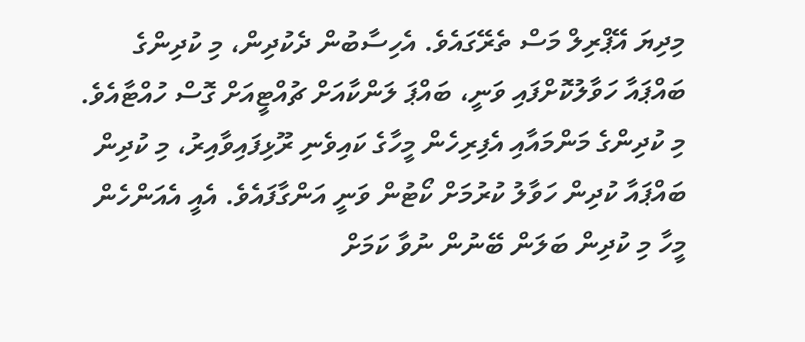މިދިޔަ އޭޕްރިލް މަސް ތެރޭގައެވެ. އެހިސާބުން ދެކުދިން، މި ކުދިންގެ ބައްޕައާ ހަވާލުކޮށްފައި ވަނީ، ބައްޕަ ލަންކާއަށް ޗުއްޓީއަށް ގޮސް ހުއްޓާއެވެ.
މި ކުދިންގެ މަންމައާއި އެފިރިހެން މީހާގެ ކައިވެނި ރޫޅިފައިވާއިރު، މި ކުދިން ބައްޕައާ ކުދިން ހަވާލު ކުރުމަށް ކޯޓުން ވަނީ އަންގާފައެވެ. އެއީ އެއަންހެން މީހާ މި ކުދިން ބަލަން ބޭނުން ނުވާ ކަމަށް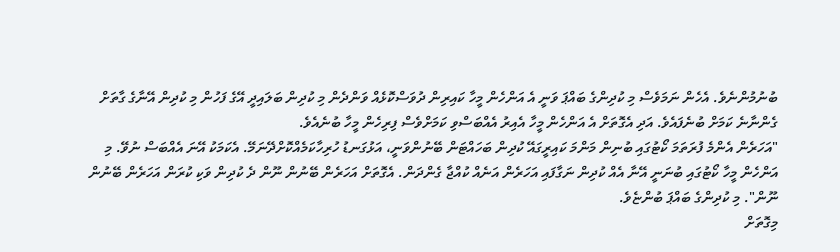ބުނުމުންނެވެ. އެހެން ނަމަވެސް މި ކުދިންގެ ބައްޕަ ވަނީ އެ އަންހެން މީހާ ކައިރިން ދުވަސްކޮޅެއް ވަންދެން މި ކުދިން ބަލައިދީ އޭގެ ފަހުން މި ކުދިން އޭނާގެ ގާތަށް ގެންނާނެ ކަމަށް ބުނެފައެވެ. އަދި އެގޮތަށް އެ އަންހެން މީހާ އެއިރު އެއްބަސްވި ކަމަށްވެސް ފިރިހެން މީހާ ބުނެއެވެ.
"އަހަރެން އެންމެ ފުރަތަމަ ކޯޓުގައި ބުނިން މަންމަ ކައިރީގައޭ ކުދިން ބަހައްޓަން ބޭނުންވަނީ، އަޅުގަނޑު ހުރިހާކަމެއްކޮށްދޭނަމޭ. އެކަމަކު އޭނަ އެއްބަސް ނުވޭ. މި އަންހެން މީހާ ކޯޓުގައި ބުނަނީ އޭނާ އެއް ކުދިން ނަގާފައި އަހަރެން އަނެއް ކުއްޖާ ގެންދަން. އެގޮތަށް އަހަރެން ބޭނުން ނޫން ދެ ކުދިން ވަކި ކުރަން އަހަރެން ބޭނުން ނޫން". މި ކުދިންގެ ބައްޕަ ބުންޏެވެ.
މިގޮތަށް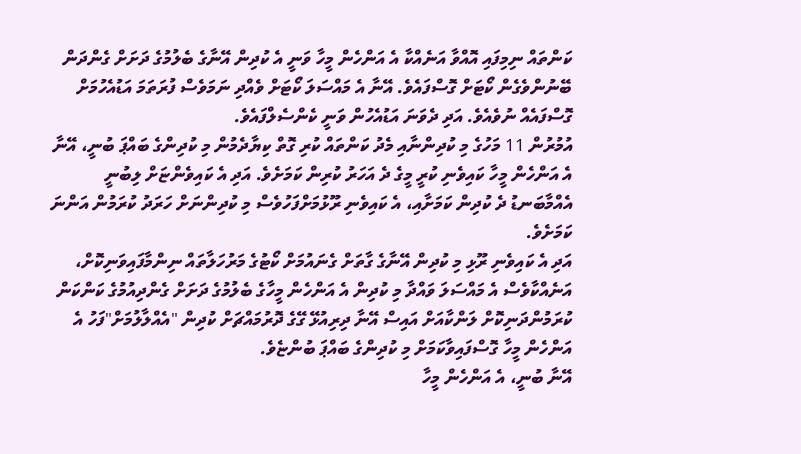ކަންތައް ނިމިފައި އޮއްވާ އަނެއްކާ އެ އަންހެން މީހާ ވަނީ އެ ކުދިން އޭނާގެ ބެލުމުގެ ދަށަށް ގެންދަން ބޭނުންވެގެން ކޯޓަށް ގޮސްފައެވެ. އޭނާ އެ މައްސަލަ ކޯޓަށް ވެއްދި ނަމަވެސް ފުރަތަމަ އަޑުއެހުމަށް ގޮސްފައެއް ނުވެއެވެ. އަދި ދެވަނަ އަޑުއެހުން ވަނީ ކެންސެލްފައެވެ.
އުމުރުން 11 މަހުގެ މި ކުދިންނާއި މެދު ކަންތައް ކުރި ގޮތް ކިޔާދެމުން މި ކުދިންގެ ބައްޕަ ބުނީ، އޭނާ އެ އަންހެން މީހާ ކައިވެނި ކުރީ މީގެ ދެ އަހަރު ކުރިން ކަމަށެވެ. އަދި އެ ކައިވެންޏަށް ލިބުނީ އެއްމާބަނޑު ދެ ކުދިން ކަމަށާއި، އެ ކައިވެނި ރޫޅުމަށްފަހުވެސް މި ކުދިންނަށް ހަރަދު ކުރަމުން އަންނަ ކަމަށެވެ.
އަދި އެ ކައިވެނި ރޫޅި މި ކުދިން އޭނާގެ ގާތަށް ގެނައުމަށް ކޯޓުގެ މަރުހަލާތައް ނިންމާފައިވަނިކޮށް، އަނެއްކާވެސް އެ މައްސަލަ ވައްދާ މި ކުދިން އެ އަންހެން މީހާގެ ބެލުމުގެ ދަށަށް ގެންދިއުމުގެ ކަންކަން ކުރަމުންދަނިކޮށް ލަންކާއަށް އައިސް އޭނާ ދިރިއުޅޭ ގޭގެ ދޮރުމައްޗަށް ކުދިން "އެއްލާލުމަށް"ފަހު އެ އަންހެން މީހާ ގޮސްފައިވާކަމަށް މި ކުދިންގެ ބައްޕަ ބުންޏެވެ.
އޭނާ ބުނީ، އެ އަންހެން މީހާ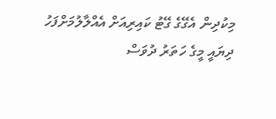މިކުދިން އެގޭގެ ގޭޓު ކައިރިއަށް އެއްލާލުމަށްފަހު ދިޔައީ މީގެ ހަތަރު ދުވަސް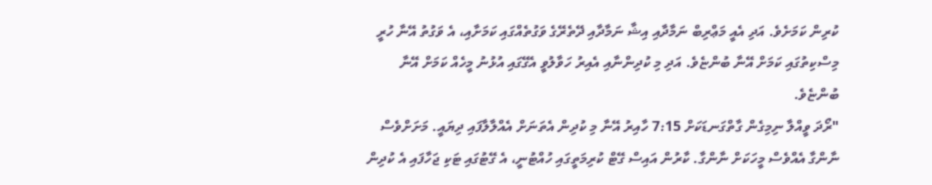ކުރިން ކަމަށެވެ. އަދި އެއީ މަޢްރިބް ނަމާދާއި އިޝާ ނަމާދާއި ދޭތެރޭގެ ވަގުތެއްގައި ކަމަށާއި، އެ ވަގުތު އޭނާ ހުރީ މިސްކިތުގައި ކަމަށް އޭނާ ބުންޏެވެ. އަދި މި ކުދިންނާއި އެއިރު ހަވާލުވީ އެގޭގައި އުޅުނު މީހެއް ކަމަށް އޭނާ ބުންޏެވެ.
"ރޯދަ ވީއްލާ ނިމިގެން ގާތްގަނޑަކަށް 7:15 ހާއިރު އޭނާ މި ކުދިން އެތަނަށް އެއްލާލާފައި ދިޔައީ. މަށަށްވެސް ނާންގާ އެއްވެސް މީހަކަށް ނާންގާ. ކާރުން އައިސް ގޭޓް ކުރިމަތީގައި ހުއްޓުނީ، އެ ގޭޓުގައި ޓަކި ޖަހާފައި އެ ކުދިން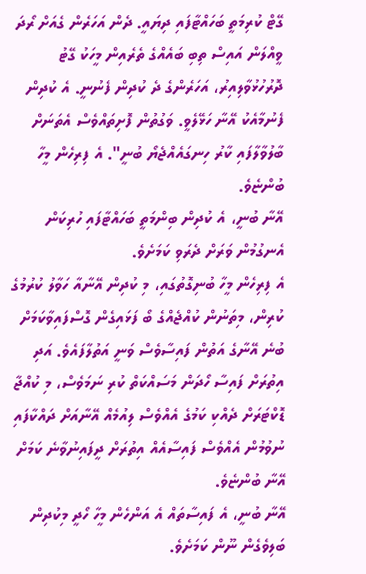ގޭޓް ކުރިމަތީ ބަހައްޓާފައި ދިޔައީ. ދެން އަހަރެން ގެއަށް ރޯދަ ވީއްލަން އައިސް ތިބި ބައެއްގެ ތެރެއިން މީހަކު ގޭޓު ދޮރުހުޅުވާލިއިރު، އަހަރެންގެ ދެ ކުދިން ފެނުނީ. އެ ކުދިން ފެނުމާއެކު އޭނާ ހަޅޭލެވީ. ވަގުތުން ފޮށިތައްވެސް އެތަނަށް ބާލުވާލާފައި ކާރު ހިނގައެއްޖެޔޯ ބުނީ". އެ ފިރިހެން މީހާ ބުންޏެވެ.
އޭނާ ބުނީ، އެ ކުދިން ބިންމަތީ ބަހައްޓާފައި ހުރިކަން އެނގުމުން ވަރަށް ދެރަވި ކަމަށެވެ.
އެ ފިރިހެން މީހާ ބުނިގޮތުގައި، މި ކުދިން އޭނާއާ ހަވާލު ކުރުމުގެ ކުރިން، މިތަނުން ކުއްޖެއްގެ ބޯ ފަޅައިގެން ގޮސްފައިވާކަމަށް ބުނެ އޭނާގެ އަތުން ފައިސާވެސް ވަނީ އަތުލާފައެވެ. އަދި އިތުރަށް ފައިސާ ހޯދަން މަސައްކަތް ކުރި ނަމަވެސް، މި ކުއްޖާ ޑޮކްޓަރަށް ދެއްކި ކަމުގެ އެއްވެސް ލިއުމެއް އޭނާއަށް ދައްކާފައި ނުވުމުން އެއްވެސް ފައިސާއެއް އިތުރަށް ދީފައިނުވާނެ ކަމަށް އޭނާ ބުންޏެވެ.
އޭނާ ބުނީ، އެ ފައިސާތައް އެ އަންހެން މީހާ ހޯދީ މިކުދިން ބަލިވެގެން ނޫން ކަމަށެވެ.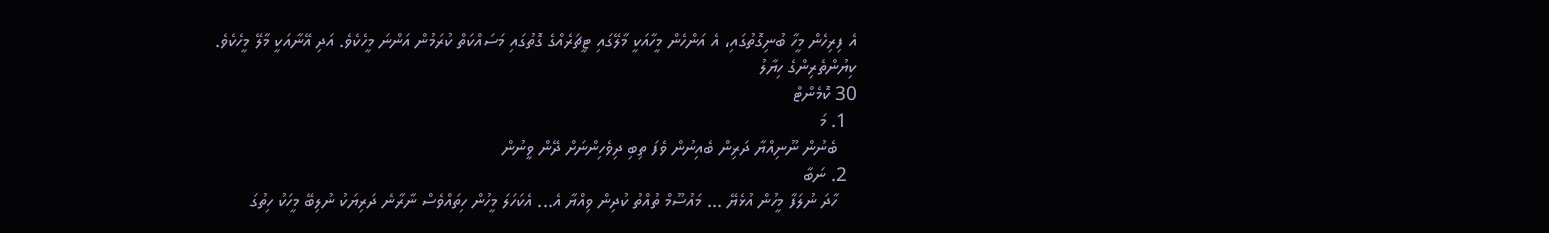އެ ފިރިހެން މީހާ ބުނިގޮތުގައި، އެ އަންހެން މީހާއަކީ މާލޭގައި ޓީޗަރެއްގެ ގޮތުގައި މަސައްކަތް ކުރަމުން އަންނަ މީހެކެވެ. އަދި އޭނާއަކީ މާލޭ މީހެކެވެ.
ކިޔުންތެރިންގެ ހިޔާލު
30 ކޮމެންޓް
  1. މަ
    ބެނުން ނޫނިއްޔާ ދަރިން ބެއިނުން ވެފަ ތިބި ދިވެހިންނަށް ދޭން ވީނުން
  2. ނަބާ
    ހާދަ ނުލަފާ މީހުން އުޅެޔޭ ... މައުސޫމް ތުއްތު ކުދިން ވިއްޔާ އެ... އެކަހަލަ މީހުން ހިތައްވެސް ނާރާނެ ދަރިޔަކު ނުލިބޭ މީހަކު ހިތުގަ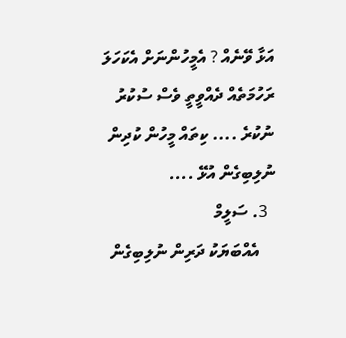އަޅާ ވޭނެއް ? އެމީހުންނަށް އެކަހަލަ ރަހުމަތެއް ދެއްވީތީ ވެސް ސުކުރު ނުކުރެ .... ކިތައް މީހުން ކުދިން ނުލިބިގެން އުޅޭ ....
  3. ސަލީމް
    އެއްބަޔަކު ދަރިން ނުލިބިގެން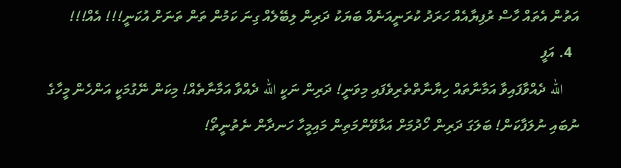އަތުން އެތައް ހާސް ރުފިޔާއެއް ހަރަދު ކުރަނީއަނެއް ބަޔަކު ދަރިން ލިބޭލެއް ގިނަ ކަމުން ތަން ތަނަށް އުކަނީ!!! އެއް!!!
  4. އަފީ
    الله ދެއްވާފައިވާ އަމާނާތައް ހިޔާނާތްތެރިވެފައި މިވަނީ! ދަރިން ނަކީ الله ދެއްވާ އަމާނާތެއް! މިކަން ނޭގުމަކީ އަންހެން މީހާގެ ނުބައި ނުލަފާކަން! ބަލަގަ ދަރިން ހޯދުމަށް އަޅާވޭންމަތިން މައިމީހާ ހަނދާން ނެތުނީތޯ!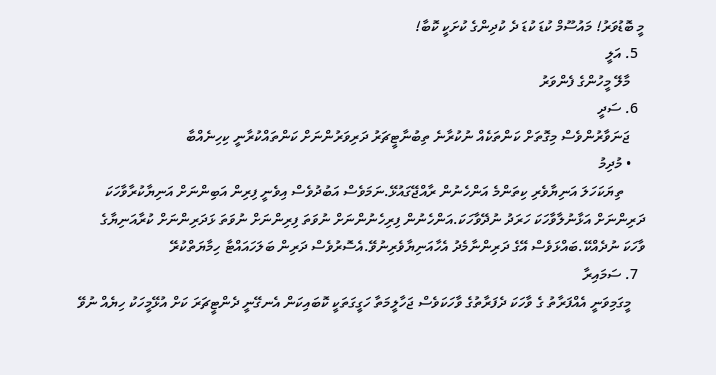މީ ބޮޑުވަރު! މައުސޫމް ކުޑަ ކުޑަ ދެ ކުދިންގެ ކުށަކީ ކޮބާ!
  5. އަލީ
    މާލޭ މީހުންގެ ފެންވަރު
  6. ސަދީ
    ޖަނަވާރުންވެސް މިގޮތަށް ކަންތަކެއް ނުކުރާނެ ތިބުނާޓީޗަރު ދަރިވަރުންނަށް ކަންތައްކުރާނީ ކިހިނެއްބާ
    • މުދިމު
      ތިޔަކަހަލަ އަނިޔާވެރި ކިތަންމެ އަންހެނުން ރާއްޖޭގައުޅޭ.ނަމަވެސް އަބުދުވެސް އިވެނީ ފިރިން އަބިންނަށް އަނިޔާކުރާވާހަކަ ދަރިންނަށް އަޅާނުލާވާހަކަ ހަރަދު ނުދޭވާހަކަ.އަންހެނުން ފިރިހެނުންނަށް ނުވަތަ ފިރިންނަށް ނުވަތަ ޅަދަރިންނަށް ކުރާއަނިޔާގެ ވާހަކަ ނުދެއްކޭ.ބައްޅަވެސް އޭގެ ދަރިންނާމެދު އެހާއަނިޔާވެރިނުވޭ.އެސޮރުވެސް ދަރިން ބަލަހައައްޓާ ހިމާޔަތްކުރޭ
  7. ސަމައިރާ
    މީގަމިވަނީ އެއްފަރާތު ގެ ވާހަކަ ދެފަރާތުގެ ވާހަކަވެސް ޖަހާލީމަތާ ހަގީގަތަކީ ކޮބައިކަން އެނގޭނީ ދެންޓީޗަރަ ކަށް އުޅޭމީހަކު ހިޔެއް ނުވޭ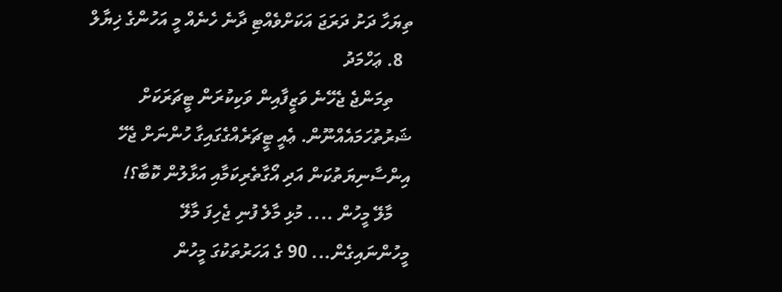ތިޔަހާ ދަށު ދަރަޖަ އަކަށްވެއްޓި ދާނެ ހެނެއް މީ އަހުންގެ ޚިޔާލް
  8. ޢަހްމަދު
    ތިމަންޖެ ޖެހޭނެ ވަޒީފާއިން ވަކިކުރަން ޓީޗަރަކަށް ޝަރުތުހަމައެއްނޫން. ޢެއީ ޓީޗަރެއްގެގައިގާ ހުންނަށް ޖެހޭ އިންސާނިޔަތުކަން އަދި އޯގާތެރިކަމާއި އަޅާލުން ކޮބާ؟!
    މާލޭ މީހުން .... މުޅި މާލެ ފުނި ޖެހިފަ މާލޭ މީހުންނައިގެން... 90 ގެ އަހަރުތަކުގަ މީހުން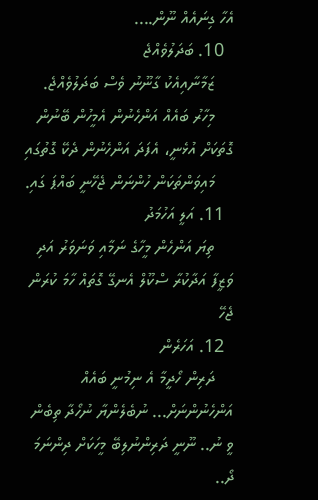އެހާ ގިނައެއް ނޫން....
  10. ބަދަލުވެއްޖެ
    ޒަމާނާއިއެކު ގާނޫނު ވެސް ބަދަލުވެއްޖެ.
    މިހާރު ބައެއް އަންހެނުން އެމީހުން ބޭނުން ގޮތަކަށް އުޅެނީ، އެފަދަ އަންހެނުން ދެކޭ ގޮތުގައި
    މައިވަންތަކަން ހުންނަން ޖެހޭނީ ބައްޕަ ގައި.
  11. އަލީ އަހުމަދު
    ތިޔަ އަންހެން މީހާގެ ނަމާއި ވަނަވަރު އަދި ވަޒީފާ އަދާކުރާ ސްކޫލް އެނގޭ ގޮތައް ހާމަ ކުރަން ޖެހޭ
  12. އަހަރެން
    ދަރިން ހޯދީމާ އެ ނިމުނީ ބައެއް އަންހެނުންނަށް... ނުބެލެންޔާ ނުހޯދާ ތިބެން ވީ ނު.. ނޫނީ ދަރިންނުލިބޭ މީހަކަށް ދިންނަމަ ދޯ..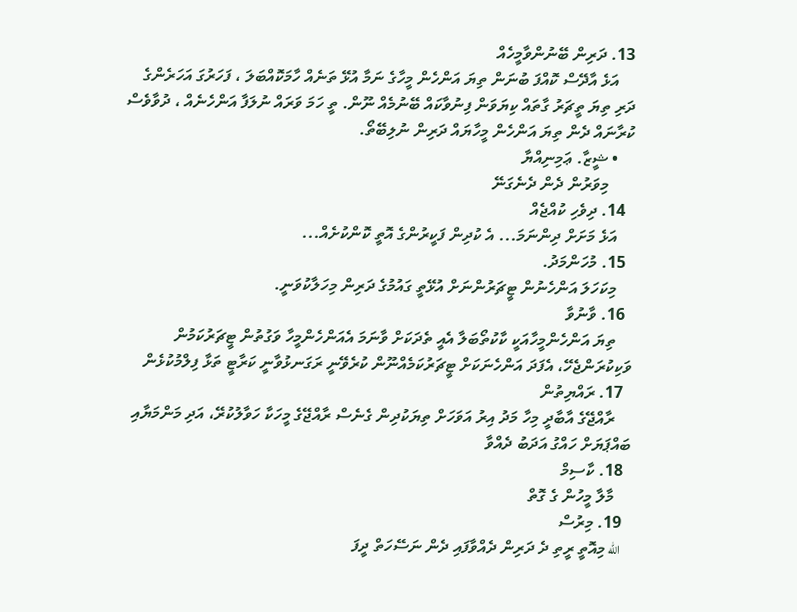13. ދަރިން ބޭނުންވާމީހެއް
    އަޅެ އާދޭސް ކޮއްފަ ބުނަން ތިޔަ އަންހެން މީހާގެ ނަމާ އުޅޭ ތަނެއް ހާމަކޮއްބަލަ ، ފަހަރުގަ އަހަރެންގެ ދަރި ތިޔަ ތީޗަރު ގާތައް ކިޔަވަން ފިނުވާކައް ބޭނުމެއް ނޫން. ތީ ހަމަ ވަރައް ނުލަފާ އަންހެނެއް ، ދުވާވެސް ކުރާނައް ދެން ތިޔަ އަންހެން މީހާޔައް ދަރިން ނުލިބޭތޯ.
    • ޝީޒާ. ޢަމިނިއްޔާ
      މިވަރުން ދެން ދެނެގަނޭ
  14. ދިވެހި ކުއްޖެއް
    އަޅެ މަށަށް ދިންނަމަ... އެ ކުދިން ފަކީރުންގެ އޮތީ ކޮންކުށެއް...
  15. މުހަންމަދު.
    މިކަހަލަ އަންހެނުން ޓީޗަރުންނަށް އުޅޭތީ ގައުމުގެ ދަރިން މިހަލާކުވަނީ.
  16. ވާނުވާ
    ތިޔަ އަންހެންމީހާއަކީ ކާކުތޯބަލާ އެއީ ތެދަކަށް ވާނަމަ އެއަންހެންމީހާ ވަގުތުން ޓީޗަރުކަމުން ވަކިކުރަންޖެހޭ، އެފަދަ އަންހެނަކަށް ޓީޗަރުކަމެއްނޫން ކުރެވޭނީ ރަގަނޅުވާނީ ކަރާޓީ ތަޅާ ފިލްމުކުޅެން
  17. ރައްޔިތުން
    ރާއްޖޭގެ އާބާދީ މިހާ މަދު އިރު އަވަހަށް ތިޔަކުދިން ގެނެސް ރާއްޖޭގެ މީހަކާ ހަވާލުކުރޭ، އަދި މަންމަޔާއި ބައްޕަޔަށް ހައްގު އަދަބު ދެއްވާ
  18. ކާސިމް
    މާލާ މީހުން ގެ ގޮތް
  19. މިރުސް
    الله މިއޮތީ ރީތި ދެ ދަރިން ދެއްވާފައި ދެން ނަސޭހަތް ދީފަ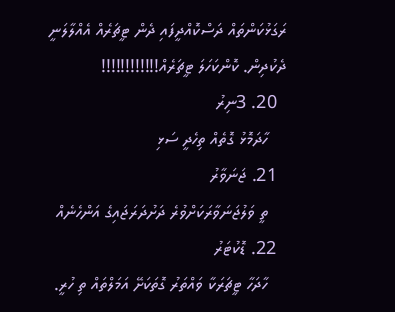ރަގަޅުކަންތައް ދަސްކޮއްދީފައި ދެން ޓީޗަރެއް އެއްލާލަނީ ދެކުދިން. ކޮންކަހަލަ ޓީޗަރެއް!!!!!!!!!!!!
  20. 3ނިރު
    ހާދަމޮޅު ގޮތެއް ތިހެދީ ސަޅި
  21. ޖަނަވާރު
    ތީ ވަލުޖަނަވާރަކަށްވުރެ ދަށުދަރަޖައިގެ އަންހެނެއް
  22. ޑޮކުޓަރު
    ހާދަހާ ޓީޗަރަކާ ވައްތަރު ގޮތަކަށޭ އަމަލްތައް ތި ހުރީ.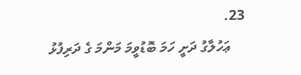23.
    ޢަހުލާގު ދަށީ ހަމަ ބޮޑުވީމަ މަންމަ ގެ ދަރިފުޅު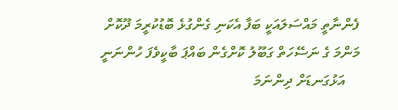ފެންނާތީ މައްސަލައަކީ ބަފާ އެކަނި ގެންގުޅެ ބޮޑުކުރީމަ ދޫކޮށް މަންމަ ގެ ނަސޭހަތް ގަބޫލު ކޮށްގެން ބައްޕަ ބާކީވެފަ ހުންނަނީ
    އަޅުގަނޑަށް ދިންނަމަ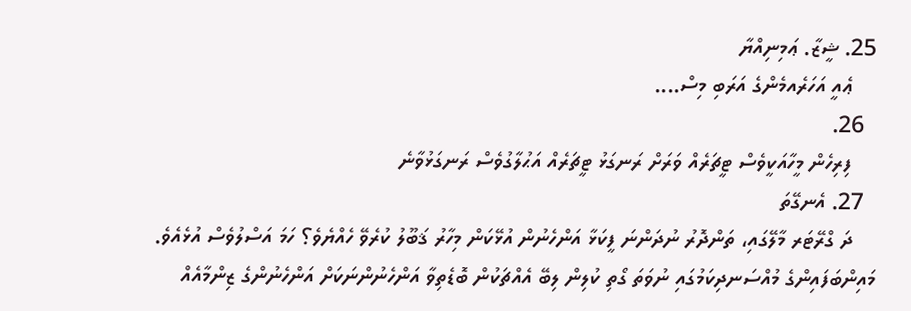25. ޝީޒާ. ޢަމިނިއްޔާ
    ޢެއީ އަހަރެއމެންގެ އަރަބި މިސް....
  26.
    ފިރިހެން މީހާއަކީވެސް ޓީޗަރެއް ވަރަށް ރަނގަޅު ޓީޗަރެއް އަޙުލާގުވެސް ރަނގަޅުވާނެ
  27. އެނގޭތަ
    ދަ ގްރޭޓަރ މާލޭގައި، ތަންދޮރު ނުދަންނަ ފީކަޅާ އަންހެނުން އުޅޭކަން މިހާރު ޤަބޫލު ކުރެވޭ ހެއްޔެވެ؟ ހަމަ އަސްލުވެސް އުޅެއެވެ. މައިންބަފައިންގެ މުއްސަނދިކަމުގައި ނުވަތަ ގޯތި ކުލިން ލިބޭ އެއްޗަކުން ބޮޑެތިވާ އަންހެނުންނަކަށް އަންހެނުންގެ ޒިންމާއެއް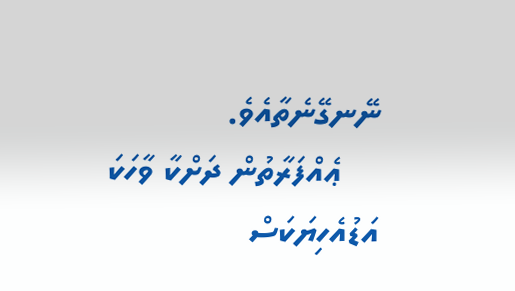ނޭނގޭނެތާއެވެ.
    ޢެއްފަރާތުން ދަށްކާ ވާހަކަ އަޑުއެހިޔަކަސް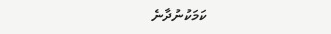ކަމަކުނުދާނެ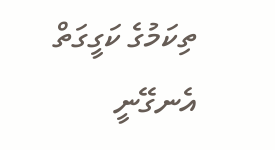ތިކަމުގެ ކަގީގަތް އެނގޭނީ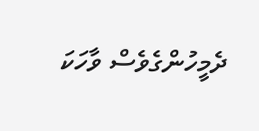ދެމީހުންގެވެސް ވާހަކަ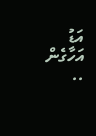އަޑު އަހާގެން ..